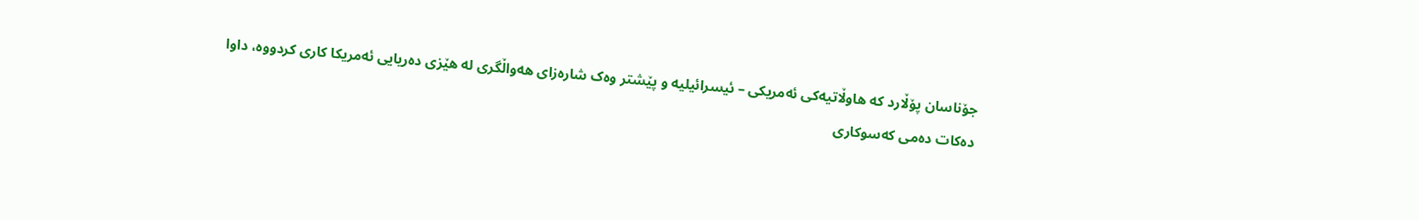جۆناسان پۆڵارد کە هاوڵاتیەکی ئەمریکی – ئیسرائیلیە و پێشتر وەک شارەزای هەواڵگری لە هێزی دەریایی ئەمریکا کاری کردووە، داوا دەکات دەمی کەسوکاری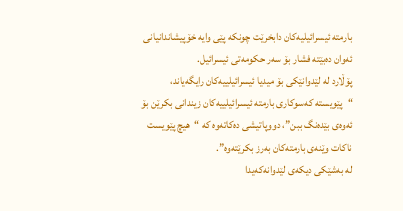بارمتە ئیسرائیلیەکان دابخرێت چونکە پێی وایە خۆپیشاندانیانی ئەوان دەبێتە فشار بۆ سەر حکومەتی ئیسرائیل.
پۆڵارد لە لێدوانێکی بۆ میدیا ئیسرائیلییەکان رایگەیاند، “پێویستە کەسوکاری بارمتە ئیسرائیلییەکان زیندانی بکرێن بۆ ئەوەی بێدەنگ ببن”، دووپاتیشی دەکاتەوە کە “هیچ پێویست ناکات وێنەی بارمتەکان بەرز بکرێتەوە”.
لە بەشێکی دیکەی لێدوانەکەیدا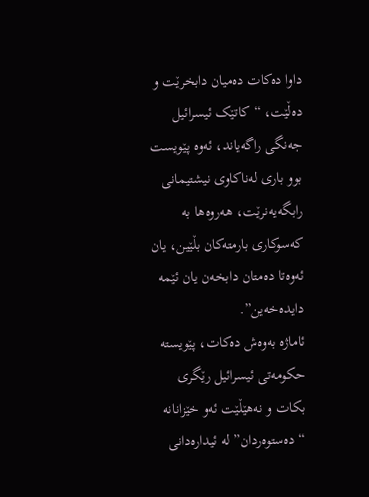داوا دەکات دەمیان دابخرێت و دەڵێت، “کاتێک ئیسرائیل جەنگی راگەیاند، ئەوە پێویست بوو باری لەناکاوی نیشتیمانی رابگەیەنرێت، هەروەها بە کەسوکاری بارمتەکان بڵێین، یان ئەوەتا دەمتان دابخەن یان ئێمە دایدەخەین”.
ئاماژە بەوەش دەکات، پێویستە حکومەتی ئیسرائیل رێگری بکات و نەهێڵێت ئەو خێزانانە “دەستوەردان” لە ئیدارەدانی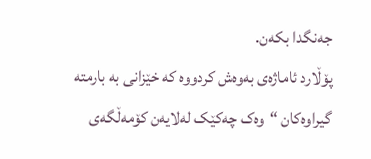جەنگدا بکەن.
پۆڵارد ئاماژەی بەوەش کردووە کە خێزانی بە بارمتە گیراوەکان “وەک چەکێک لەلایەن کۆمەڵگەی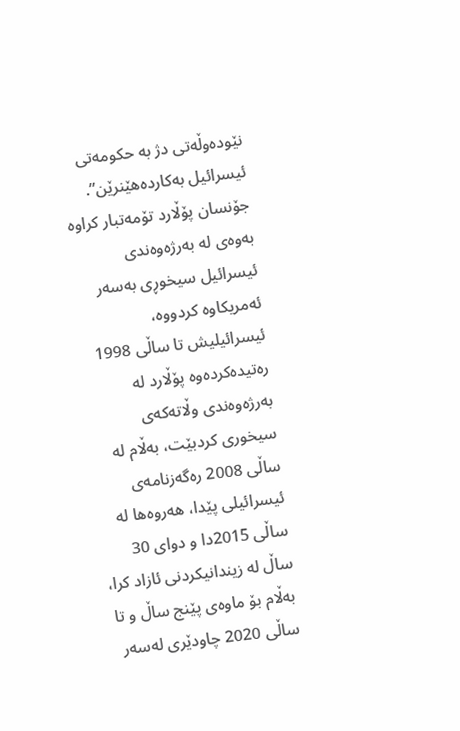نێودەوڵەتی دژ بە حکومەتی ئیسرائیل بەکاردەهێنرێن”.
جۆنسان پۆڵارد تۆمەتبار کراوە بەوەی لە بەرژەوەندی ئیسرائیل سیخوڕی بەسەر ئەمریکاوە کردووە، ئیسرائیلیش تا ساڵی 1998 رەتیدەکردەوە پۆڵارد لە بەرژەوەندی وڵاتەکەی سیخوری کردبێت، بەڵام لە ساڵی 2008 رەگەزنامەی ئیسرائیلی پێدا، هەروەها لە ساڵی 2015دا و دوای 30 ساڵ لە زیندانیکردنی ئازاد کرا، بەڵام بۆ ماوەی پێنج ساڵ و تا ساڵی 2020 چاودێری لەسەر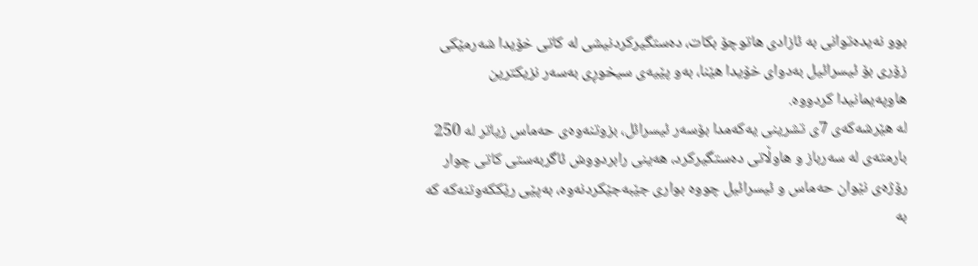بوو نەیدەتوانی بە ئازادی هاتوچۆ بکات، دەستگیرکردنیشی لە کاتی خۆیدا شەرمێکی زۆری بۆ ئیسرائیل بەدوای خۆیدا هێنا، بەو پێیەی سیخوڕی بەسەر نزیکترین هاوپەیمانیدا کردووە.
لە هێرشەکەی 7ی تشرینی یەکەمدا بۆسەر ئیسرائل، بزوتنەوەی حەماس زیاتر لە 250 بارمتەی لە سەرباز و هاوڵاتی دەستگیرکرد، هەینی رابردووش ئاگربەستی کاتی چوار رۆژەی نێوان حەماس و ئیسرائیل چووە بواری جێبەجێکردنەوە، بەپێی رێککەوتنەکە کە بە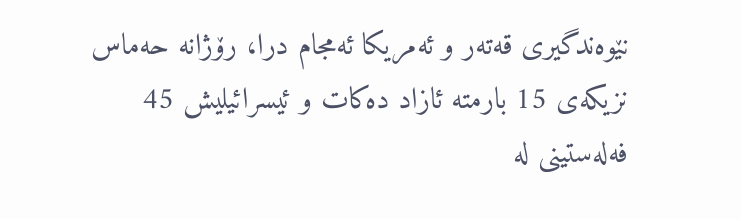نێوەندگیری قەتەر و ئەمریکا ئەمجام درا، رۆژانە حەماس نزیکەی 15 بارمتە ئازاد دەکات و ئیسرائیلیش 45 فەلەستینی لە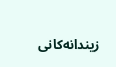زیندانەکانی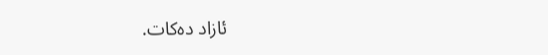ئازاد دەکات.